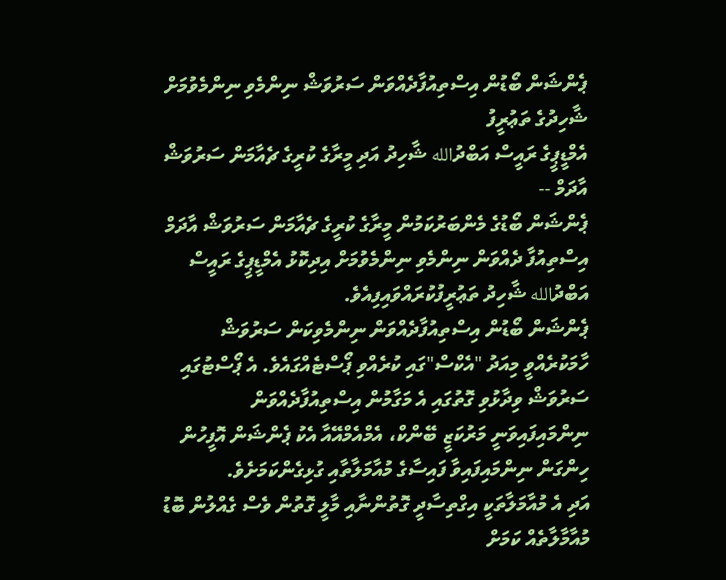ޕެންޝަން ބޯޑުން އިސްތިއުފާދެއްވަން ސަރުވަޝް ނިންމެވި ނިންމެވުމަށް ޝާހިދުގެ ތަޢުރީފު
އެމްޑީޕީގެ ރައީސް އަބްދުالله ޝާހިދު އަދި މީރާގެ ކުރީގެ ޗެއާމަން ސަރުވަޝް އާދަމް --
ޕެންޝަން ބޯޑުގެ މެންބަރުކަމުން މީރާގެ ކުރީގެ ޗެއާމަން ސަރުވަޝް އާދަމް އިސްތިއުފާ ދެއްވަން ނިންމެވި ނިންމެވުމަށް އިދިކޮޅު އެމްޑީޕީގެ ރައީސް އަބްދުالله ޝާހިދު ތަޢުރީފުކުރައްވައިފިއެވެ.
ޕެންޝަން ބޯޑުން އިސްތިއުފާދެއްވަން ނިންމެވިކަން ސަރުވަޝް ހާމަކުރެއްވީ މިއަދު "އެކްސް"ގައި ކުރެއްވި ޕޯސްޓެއްގައެވެ. އެ ޕޯސްޓުގައި ސަރުވަޝް ވިދާޅުވި ގޮތުގައި އެ މަގާމުން އިސްތިއުފާދެއްވަން ނިންމައިފައިވަނީ މަރުކަޒީ ބޭންކް، އެމްއެމްއޭއާ އެކު ޕެންޝަން އޮފީހުން ހިންގަން ނިންމައިފައިވާ ފައިސާގެ މުއާމަލާތާއި ގުޅިގެންކަމަށެވެ.
އަދި އެ މުއާމަލާތަކީ އިގްތިސާދީ ގޮތުންނާއި މާލީ ގޮތުން ވެސް ގެއްލުން ބޮޑު މުއާމާލާތެއް ކަމަށް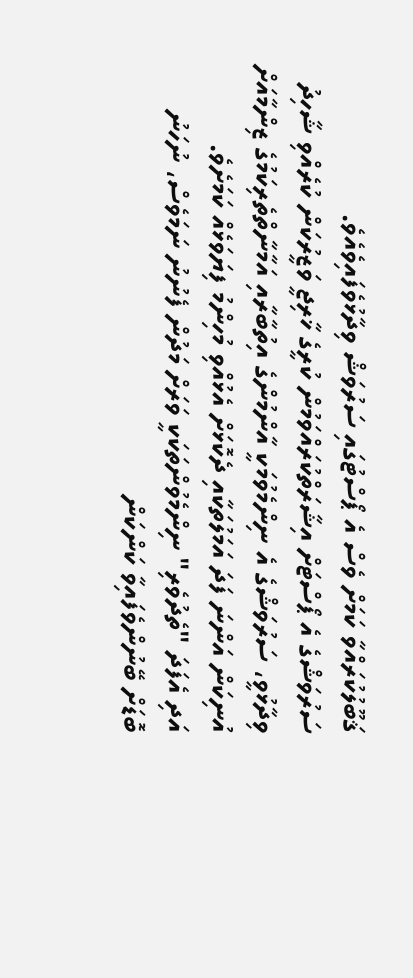ޤަބޫލުކުރައްވާ ކަމަށް ވެސް އެ ޕޯސްޓުގައި ސަރުވަޝް ވިދާޅުވެފައިވެއެވެ.
ސަރުވަޝްގެ އެ ޕޯސްޓަށް އިޝާރަތްކުރައްވަމުން ކުރީގެ ޚާރިޖީ ވަޒީރުކަން ކުރެއްވި ޝާހިދު ވިދާޅުވީ، ސަރުވަޝްގެ އެ ނިންމެވުމަކީ އާންމުންގެ އިތުބާރާއި އަމާނާތްތެރިކަމުގެ ޒިންމާއަށް އުނިކަން އަންނަ ފަދަ އަމަލުތަކާއި ދެކޮޅަށް އެޅުއްވި މުހިންމު ފިޔަވަޅެއް ކަމަށެވެ.
އަދި އެފަދަ "ތެދުވެރި" ނިންމެވުންތަކަކީ ވަރަށް މަދުން ފެނުނު ނަމަވެސް، ނުހަނު ބޮޑަށް ބޭނުންވެފައިވާ ކަންކަން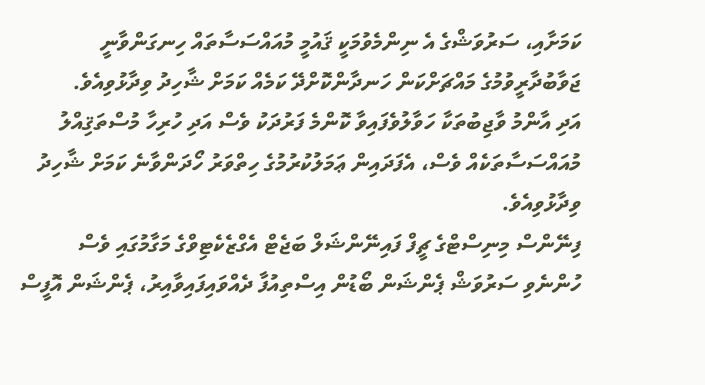ކަމަށާއި، ސަރުވަޝްގެ އެ ނިންމެވުމަކީ ޤައުމީ މުއައްސަސާތައް ހިނގަންވާނީ ޖަވާބުދާރީވުމުގެ މައްޗަށްކަން ހަނދާންކޮށްދޭ ކަމެއް ކަމަށް ޝާހިދު ވިދާޅުވިއެވެ.
އަދި އާންމު ވާޖިބުތަކާ ހަވާލުވެފައިވާ ކޮންމެ ފަރުދަކު ވެސް އަދި ހުރިހާ މުސްތަޤިއްލު މުއައްސަސާތަކެއް ވެސް، އެފަދައިން ޢަމަލުކުރުމުގެ ހިތްވަރު ހޯދަންވާނެ ކަމަށް ޝާހިދު ވިދާޅުވިއެވެ.
ފިނޭންސް މިނިސްޓްގެ ޗީފް ފައިނޭންޝަލް ބަޖެޓް އެގްޒެކެޓިވްގެ މަގާމުގައި ވެސް ހުންނެވި ސަރުވަޝް ޕެންޝަން ބޯޑުން އިސްތިއުފާ ދެއްވައިފައިވާއިރު، ޕެންޝަން އޮފީސް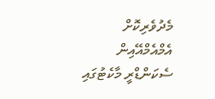މެދުވެރިކޮށް އެމްއެމްއޭއިން ސެކަންޑްރީ މާކެޓުގައި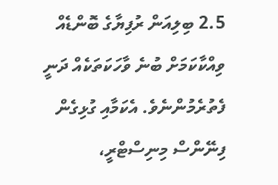2.5 ބިލިއަން ރުފިޔާގެ ބޮންޑެއް ވިއްކާކަމަށް ބުނެ ވާހަކަތަކެއް ދަނީ ފެތުރެމުންނެވެ. އެކަމާއި ގުޅިގެން ފިނޭންސް މިނިސްޓްރީ،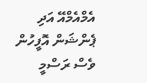އެމްއެމްއޭ އަދި ޕެންޝަން އޮފީހުން ވެސް ރަސްމީ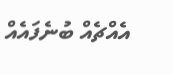އެއްޗެއް ބުނެފައެއް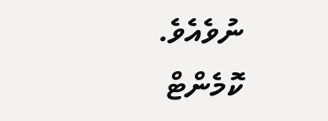ނުވެއެވެ.
ކޮމެންޓް